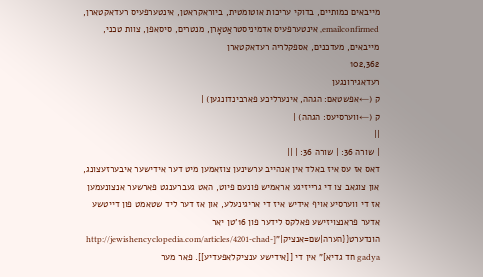מייבאים כמותיים, בדוקי עריכות אוטומטית, ביוראקראטן, אינטערפעיס רעדאקטארן, emailconfirmed, אינטערפעיס אדמיניסטראַטאָרן, מנטרים, סיסאפן, צוות טכני, מייבאים, מעדכנים, אספקלריה רעדאקטארן
102,362
רעדאגירונגען
ק (←אפשטאם: הגהה, אינערליכע פארבינדונגען) |
ק (←ווערסיעס: הגהה) |
||
| שורה 36: | שורה 36: | ||
דאס אז עס איז באלד אין אנהייב ערשינען צוזאמען מיט דער אידישער איבערזעצונג, און צוגאב צו די גרייזיגע אראמיש פונעם פיוט, האט געברענגט פארשער אנצונעמען אז די ווערסיע אויף אידיש איז די אריגינעלע, און אז דער ליד שטאמט פון דייטשע אדער פראנצויזישע פאלקס לידער פון 16'טן יאר הונדערט{{הערה|שם=אנציק|"[http://jewishencyclopedia.com/articles/4201-chad-gadya חד גדיא]" אין די [[אידישע ענציקלאפעדיע]]. פאר מער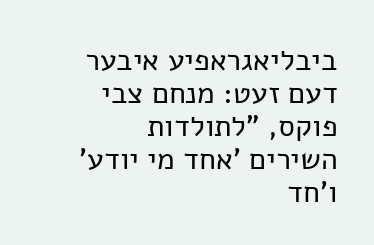ביבליאגראפיע איבער דעם זעט: מנחם צבי פוקס, "לתולדות השירים 'אחד מי יודע' ו'חד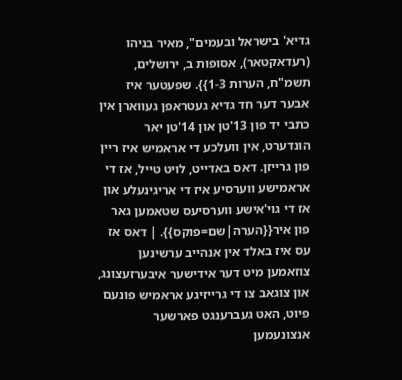גדיא' בישראל ובעמים", מאיר בניהו (רעדאקטאר), אסופות ב, ירושלים, תשמ"ח, הערות 1-3}}. שפעטער איז אבער דער חד גדיא געטראפן געווארן אין כתבי יד פון 13'טן און 14'טן יאר הונדערט, אין וועלכע די אראמיש איז ריין פון גרייזן. דאס באדייט, לויט טייל, אז די אראמישע ווערסיע איז די אריגינעלע און אז די גוי'אישע ווערסיעס שטאמען גאר פון איר{{הערה|שם=פוקס}}. | דאס אז עס איז באלד אין אנהייב ערשינען צוזאמען מיט דער אידישער איבערזעצונג, און צוגאב צו די גרייזיגע אראמיש פונעם פיוט, האט געברענגט פארשער אנצונעמען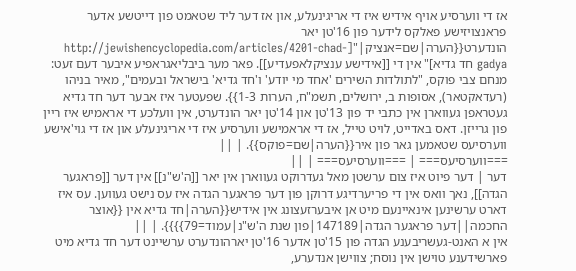אז די ווערסיע אויף אידיש איז די אריגינעלע, און אז דער ליד שטאמט פון דייטשע אדער פראנצויזישע פאלקס לידער פון 16'טן יאר הונדערט{{הערה|שם=אנציק|"[http://jewishencyclopedia.com/articles/4201-chad-gadya חד גדיא]" אין די [[אידישע ענציקלאפעדיע]]. פאר מער ביבליאגראפיע איבער דעם זעט: מנחם צבי פוקס, "לתולדות השירים 'אחד מי יודע' ו'חד גדיא' בישראל ובעמים", מאיר בניהו (רעדאקטאר), אסופות ב, ירושלים, תשמ"ח, הערות 1-3}}. שפעטער איז אבער דער חד גדיא געטראפן געווארן אין כתבי יד פון 13'טן און 14'טן יאר הונדערט, אין וועלכע די אראמיש איז ריין פון גרייזן. דאס באדייט, לויט טייל, אז די אראמישע ווערסיע איז די אריגינעלע און אז די גוי'אישע ווערסיעס שטאמען גאר פון איר{{הערה|שם=פוקס}}. | ||
===ווערסיעס=== | ===ווערסיעס=== | ||
דער | דער פיוט איז צום ערשטן מאל געדרוקט געווארן אין יאר [[ה'ש"נ]] אין דער [[פראגער הגדה]], נאך וואס אין די פריערדיגע דרוקן פון דער פראגער הגדה איז עס נישט געווען. עס איז דארט ערשינען אינאיינעם מיט אן איבערזעצונג אין אידיש{{הערה|חד גדיא אין {{אוצר החכמה||דער פראגער הגדה|147189|פון שנת ה'ש"נ|עמוד=79}}}}. | ||
אין א האנט-געשריבענע הגדה פון 15'טן אדער 16'טן יארהונדערט ערשיינט דער חד גדיא מיט פארשידענע טוישן אין נוסח; צווישן אנדערע,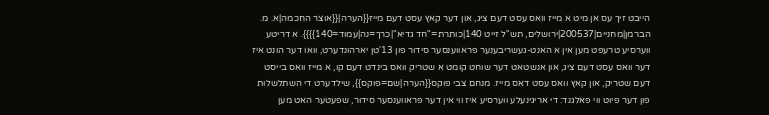הייבט זיך עס אן מיט א מייז וואס עסט דעם ציג, און דער קאץ עסט דעם מייז{{הערה|{{אוצר החכמה|א. מ. הברמן|מחניים|200537|ירושלים, תש"ל זייט 140|כותרת="חד גדיא"|כרך=נה|עמוד=140}}}}. א דריטע ווערסיע טרעפט מען אין א האנט-געשריבענער פראווענסער סידור פון 13'טן יארהונדערט, וואו דער הונט איז דער וואס עסט דעם ציג, און אנשטאט דער שוחט קומט א שטריק וואס בינדט דעם קו, א מייז וואס בייסט דעם שטריק, און קאץ וואס עסט דאס מייז. מנחם צבי פוקס{{הערה|שם=פוקס}}, שילדערט די השתלשלות פון דער פיוט ווי פאלגנד: די אריגינעלע ווערסיע איז ווי אין דער פראווענסער סידור, שפעטער האט מען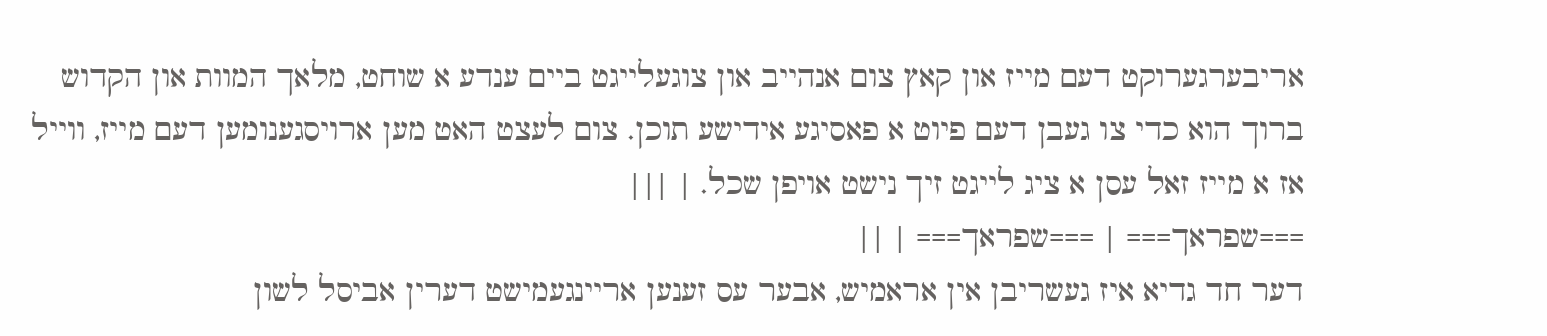אריבערגערוקט דעם מייז און קאץ צום אנהייב און צוגעלייגט ביים ענדע א שוחט, מלאך המוות און הקדוש ברוך הוא כדי צו געבן דעם פיוט א פאסיגע אידישע תוכן. צום לעצט האט מען ארויסגענומען דעם מייז, ווייל אז א מייז זאל עסן א ציג לייגט זיך נישט אויפן שכל. | |||
===שפראך=== | ===שפראך=== | ||
דער חד גדיא איז געשריבן אין אראמיש, אבער עס זענען אריינגעמישט דערין אביסל לשון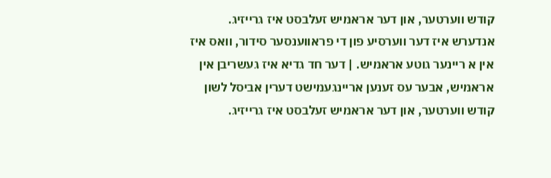קודש ווערטער, און דער אראמיש זעלבסט איז גרייזיג. אנדערש איז דער ווערסיע פון די פראווענסער סידור, וואס איז אין א ריינער גוטע אראמיש. | דער חד גדיא איז געשריבן אין אראמיש, אבער עס זענען אריינגעמישט דערין אביסל לשון קודש ווערטער, און דער אראמיש זעלבסט איז גרייזיג.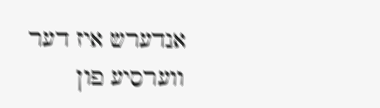אנדערש איז דער ווערסיע פון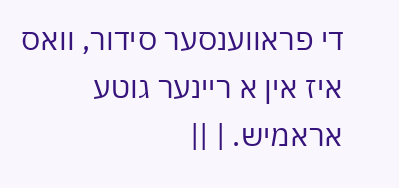די פראווענסער סידור, וואס איז אין א ריינער גוטע אראמיש. | ||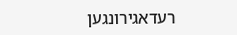רעדאגירונגען